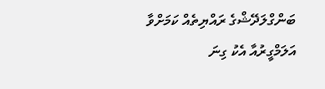ބަންގްލަދޭޝްގެ ރައްޔިތެއް ކަމަށްވާ އަލަމްގީރުއާ އެކު ގިނަ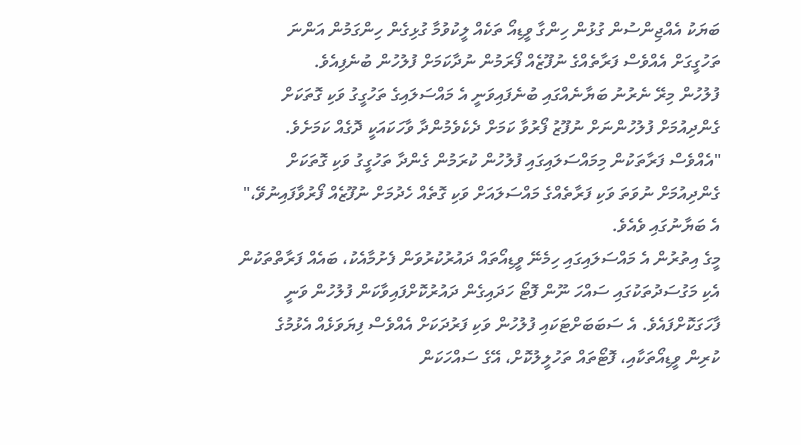ބަޔަކު އެއްޖިންސުން ގުޅުން ހިންގާ ވީޑިއޯ ތަކެއް ލީކުވުމާ ގުޅިގެން ހިންގަމުން އަންނަ ތަހުގީގަށް އެއްވެސް ފަރާތެއްގެ ނުފޫޒެއް ފޯރަމުން ނުދާކަމަށް ފުލުހުން ބުނެފިއެވެ.
ފުލުހުން މިރޭ ނެރުނު ބަޔާނެއްގައި ބުނެފައިވަނީ އެ މައްސަލައިގެ ތަހުގީގު ވަކި ގޮތަކަށް ގެންދިއުމަށް ފުލުހުންނަށް ނުފޫޒު ފޯރުވާ ކަމަށް ދެކެވެމުންދާ ވާހަކައަކީ ދޮގެއް ކަމަށެވެ.
"އެއްވެސް ފަރާތަކުން މިމައްސަލައިގައި ފުލުހުން ކުރަމުން ގެންދާ ތަހުގީގު ވަކި ގޮތަކަށް ގެންދިއުމަށް ނުވަތަ ވަކި ފަރާތެއްގެ މައްސަލައަށް ވަކި ގޮތެއް ހެދުމަށް ނުފޫޒެއް ފޯރުވާފައިނުވޭ،" އެ ބަޔާނުގައި ވެއެވެ.
މީގެ އިތުރުން އެ މައްސަލައިގައި ހިމެނޭ ވީޑިއޯތައް ދައުރުކުރުވަން ފެށުމާއެކު، ބައެއް ފަރާތްތަކުން އެކި މަގުސަދުތަކުގައި ސައްހަ ނޫން ފޮޓޯ ހަދައިގެން ދައުރުކޮށްފައިވާކަން ފުލުހުން ވަނީ ފާހަގަކޮށްފައެވެ. އެ ސަބަބަށްޓަކައި ފުލުހުން ވަކި ފަރުދަކަށް އެއްވެސް ފިޔަވަޅެއް އެޅުމުގެ ކުރިން ވީޑިއޯތަކާއި، ފޮޓޯތައް ތަހުލީލުކޮށް، އޭގެ ސައްހަކަން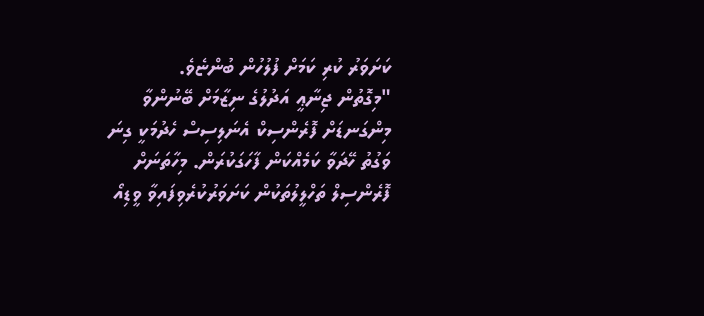ކަށަވަރު ކުރި ކަމަށް ފުލުހުން ބުންޏެވެ.
"މިގޮތުން ޖިނާޢީ އަދުލުގެ ނިޒާމަށް ބޭނުންވާ މިންގަނޑަށް ފޮރެންސިކް އެނަލިސިސް ހެދުމަކީ ގިނަ ވަގުތު ހޭދަވާ ކަމެއްކަން ފާހަގަކުރަން. މިހާތަނަށް ފޮރެންސިލް ތަހްލީލުތަކުން ކަށަވަރުކުރެވިފައިވާ ވީޑިއޯ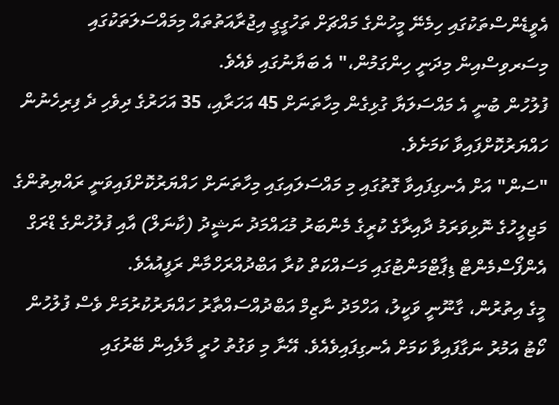އެވީޑެންސްތަކުގައި ހިމެނޭ މީހުންގެ މައްޗަށް ތަހުގީގީ އިޖުރާއަތުތައް މިމައްސަލަތަކުގައި މިސަރވިސްއިން މިދަނީ ހިންގަމުން،" އެ ބަޔާނުގައި ވެއެވެ.
ފުލުހުން ބުނީ އެ މައްސަލަޔާ ގުޅިގެން މިހާތަނަށް 45 އަހަރާއި، 35 އަހަރުގެ ދިވެހި ދެ ފިރިހެނުން ހައްޔަރުކޮށްފައިވާ ކަމަށެވެ.
"ސަން" އަށް އެނގިފައިވާ ގޮތުގައި މި މައްސަލައިގައި މިހާތަނަށް ހައްޔަރުކޮށްފައިވަނީ ރައްޔިތުންގެ މަޖިލީހުގެ ނޮޅިވަރަމު ދާއިރާގެ ކުރީގެ މެންބަރު މުޙައްމަދު ނަޝީދު (ކާނަލް) އާއި ފުލުހުންގެ ޑްރަގް އެންފޯސްމެންޓް ޑިޕާޓްމަންޓުގައި މަސައްކަތް ކުރާ އަބްދުއްރަހްމާން ރަފީއުއެވެ.
މީގެ އިތުރުން، ގާނޫނީ ވަކީލު، އަހްމަދު ނާޒިމް އަބްދުއްސައްތާރު ހައްޔަރުކުރުމަށް ވެސް ފުލުހުން ކޯޓު އަމުރު ނަގާފައިވާ ކަމަށް އެނގިފައިވެއެވެ. އޭނާ މި ވަގުތު ހުރީ މާލެއިން ބޭރުގައި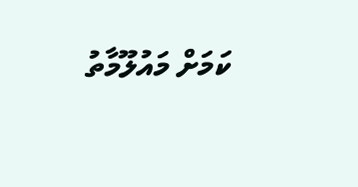ކަމަށް މައުލޫމާތު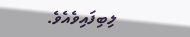ލިބިފައިވެއެވެ.